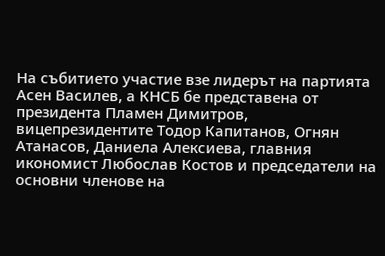На събитието участие взе лидерът на партията Асен Василев, а КНСБ бе представена от президента Пламен Димитров, вицепрезидентите Тодор Капитанов, Огнян Атанасов, Даниела Алексиева, главния икономист Любослав Костов и председатели на основни членове на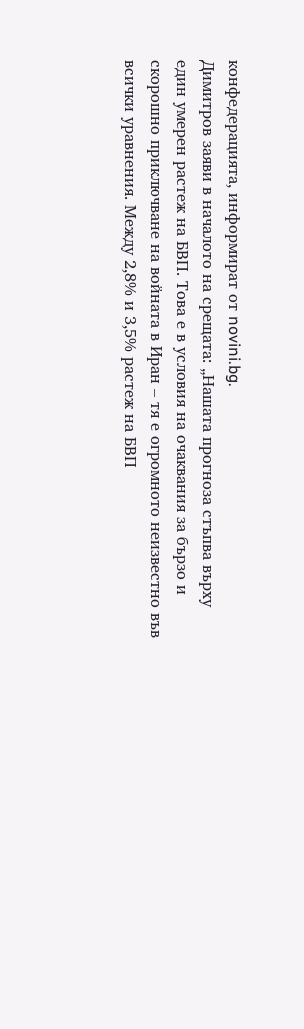конфедерацията, информират от novini.bg.
Димитров заяви в началото на срещата: „Нашата прогноза стъпва върху един умерен растеж на БВП. Това е в условия на очаквания за бързо и скорошно приключване на войната в Иран – тя е огромното неизвестно във всички уравнения. Между 2,8% и 3,5% растеж на БВП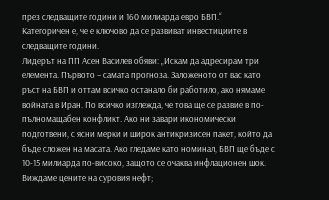през следващите години и 160 милиарда евро БВП.“
Категоричен е, че е ключово да се развиват инвестициите в следващите години.
Лидерът на ПП Асен Василев обяви: „Искам да адресирам три елемента. Първото – самата прогноза. Заложеното от вас като ръст на БВП и оттам всичко останало би работило, ако нямаме войната в Иран. По всичко изглежда, че това ще се развие в по-пълномащабен конфликт. Ако ни завари икономически подготвени, с ясни мерки и широк антикризисен пакет, който да бъде сложен на масата. Ако гледаме като номинал, БВП ще бъде с 10-15 милиарда по-високо, защото се очаква инфлационен шок. Виждаме цените на суровия нефт;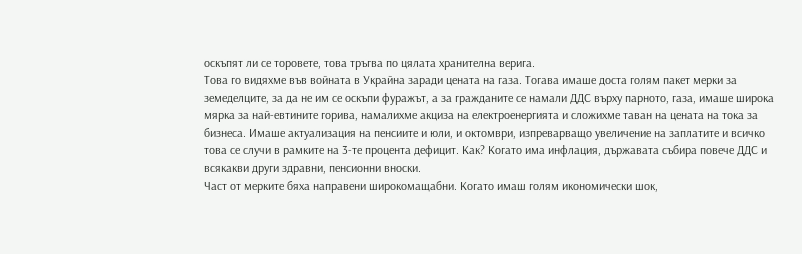оскъпят ли се торовете, това тръгва по цялата хранителна верига.
Това го видяхме във войната в Украйна заради цената на газа. Тогава имаше доста голям пакет мерки за земеделците, за да не им се оскъпи фуражът, а за гражданите се намали ДДС върху парното, газа, имаше широка мярка за най-евтините горива, намалихме акциза на електроенергията и сложихме таван на цената на тока за бизнеса. Имаше актуализация на пенсиите и юли, и октомври, изпреварващо увеличение на заплатите и всичко това се случи в рамките на 3-те процента дефицит. Как? Когато има инфлация, държавата събира повече ДДС и всякакви други здравни, пенсионни вноски.
Част от мерките бяха направени широкомащабни. Когато имаш голям икономически шок,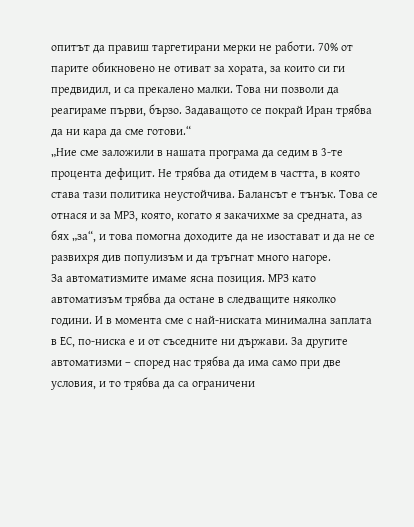опитът да правиш таргетирани мерки не работи. 70% от парите обикновено не отиват за хората, за които си ги предвидил, и са прекалено малки. Това ни позволи да реагираме първи, бързо. Задаващото се покрай Иран трябва да ни кара да сме готови.“
„Ние сме заложили в нашата програма да седим в 3-те процента дефицит. Не трябва да отидем в частта, в която става тази политика неустойчива. Балансът е тънък. Това се отнася и за МРЗ, която, когато я закачихме за средната, аз бях „за“, и това помогна доходите да не изостават и да не се развихря див популизъм и да тръгнат много нагоре.
За автоматизмите имаме ясна позиция. МРЗ като автоматизъм трябва да остане в следващите няколко години. И в момента сме с най-ниската минимална заплата в ЕС, по-ниска е и от съседните ни държави. За другите автоматизми – според нас трябва да има само при две условия, и то трябва да са ограничени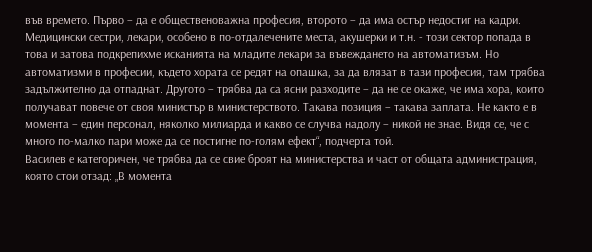във времето. Първо – да е общественоважна професия, второто – да има остър недостиг на кадри. Медицински сестри, лекари, особено в по-отдалечените места, акушерки и т.н. - този сектор попада в това и затова подкрепихме исканията на младите лекари за въвеждането на автоматизъм. Но автоматизми в професии, където хората се редят на опашка, за да влязат в тази професия, там трябва задължително да отпаднат. Другото – трябва да са ясни разходите – да не се окаже, че има хора, които получават повече от своя министър в министерството. Такава позиция – такава заплата. Не както е в момента – един персонал, няколко милиарда и какво се случва надолу – никой не знае. Видя се, че с много по-малко пари може да се постигне по-голям ефект“, подчерта той.
Василев е категоричен, че трябва да се свие броят на министерства и част от общата администрация, която стои отзад: „В момента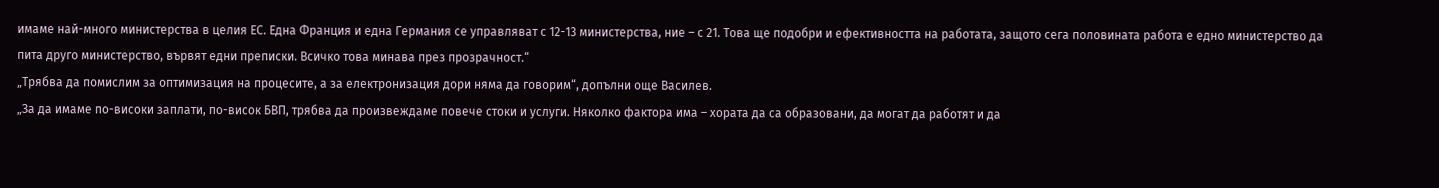имаме най-много министерства в целия ЕС. Една Франция и една Германия се управляват с 12-13 министерства, ние – с 21. Това ще подобри и ефективността на работата, защото сега половината работа е едно министерство да пита друго министерство, вървят едни преписки. Всичко това минава през прозрачност.“
„Трябва да помислим за оптимизация на процесите, а за електронизация дори няма да говорим“, допълни още Василев.
„За да имаме по-високи заплати, по-висок БВП, трябва да произвеждаме повече стоки и услуги. Няколко фактора има – хората да са образовани, да могат да работят и да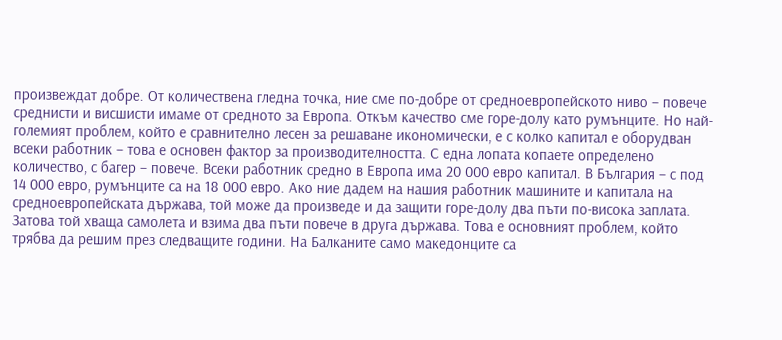произвеждат добре. От количествена гледна точка, ние сме по-добре от средноевропейското ниво – повече среднисти и висшисти имаме от средното за Европа. Откъм качество сме горе-долу като румънците. Но най-големият проблем, който е сравнително лесен за решаване икономически, е с колко капитал е оборудван всеки работник – това е основен фактор за производителността. С една лопата копаете определено количество, с багер – повече. Всеки работник средно в Европа има 20 000 евро капитал. В България – с под 14 000 евро, румънците са на 18 000 евро. Ако ние дадем на нашия работник машините и капитала на средноевропейската държава, той може да произведе и да защити горе-долу два пъти по-висока заплата. Затова той хваща самолета и взима два пъти повече в друга държава. Това е основният проблем, който трябва да решим през следващите години. На Балканите само македонците са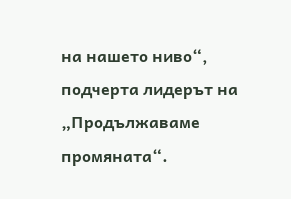на нашето ниво“, подчерта лидерът на „Продължаваме промяната“.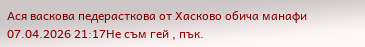Ася васкова педерасткова от Хасково обича манафи
07.04.2026 21:17Не съм гей , пък.